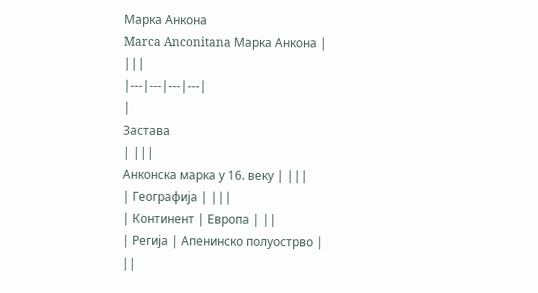Марка Анкона
Marca Anconitana Марка Анкона | |||
|---|---|---|---|
|
Застава
| |||
Анконска марка у 16. веку | |||
| Географија | |||
| Континент | Европа | ||
| Регија | Апенинско полуострво | ||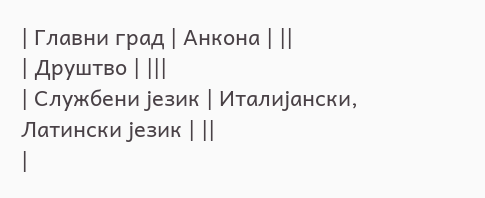| Главни град | Анкона | ||
| Друштво | |||
| Службени језик | Италијански, Латински језик | ||
|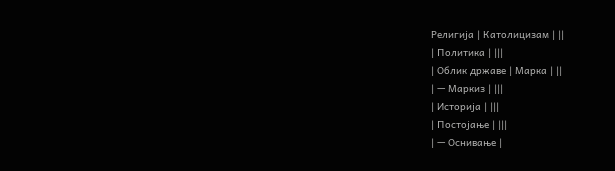Религија | Католицизам | ||
| Политика | |||
| Облик државе | Марка | ||
| — Маркиз | |||
| Историја | |||
| Постојање | |||
| — Оснивање |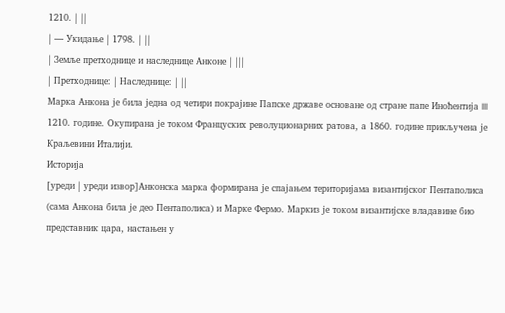1210. | ||
| — Укидање | 1798. | ||
| Земље претходнице и наследнице Анконе | |||
| Претходнице: | Наследнице: | ||
Марка Анкона је била једна од четири покрајине Папске државе основане од стране папе Иноћентија III 1210. године. Окупирана је током Француских револуционарних ратова, а 1860. године прикључена је Краљевини Италији.
Историја
[уреди | уреди извор]Анконска марка формирана је спајањем територијама византијског Пентаполиса (сама Анкона била је део Пентаполиса) и Марке Фермо. Маркиз је током византијске владавине био представник цара, настањен у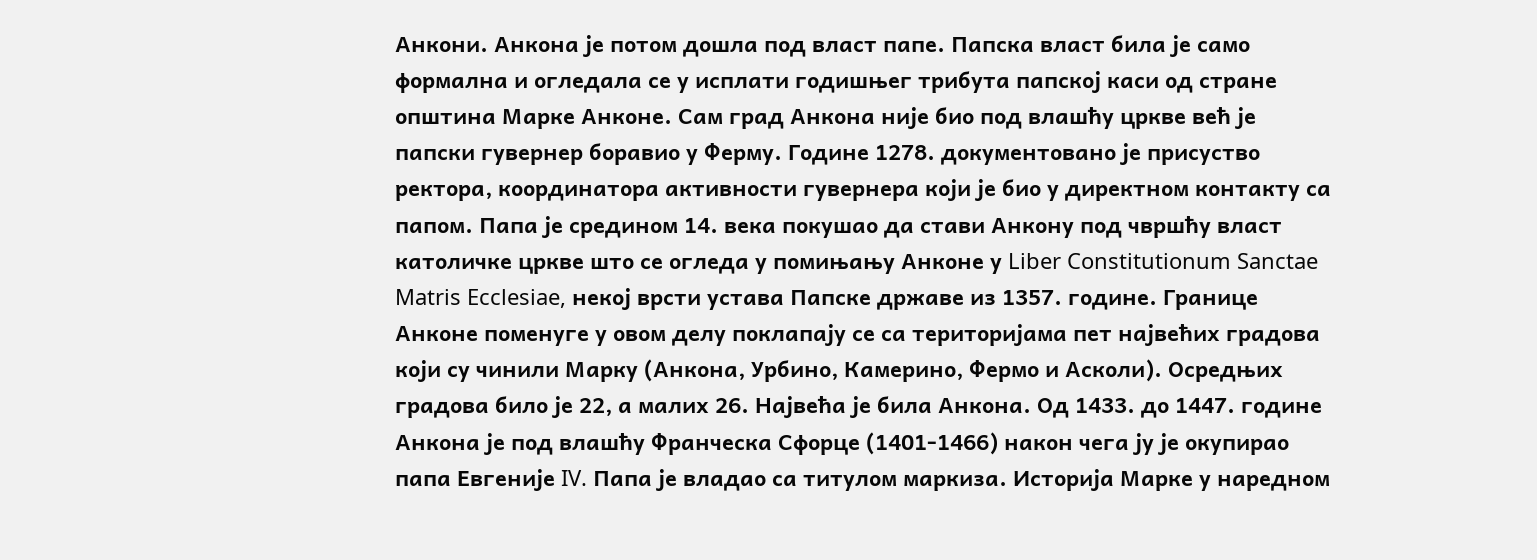Анкони. Анкона је потом дошла под власт папе. Папска власт била је само формална и огледала се у исплати годишњег трибута папској каси од стране општина Марке Анконе. Сам град Анкона није био под влашћу цркве већ је папски гувернер боравио у Ферму. Године 1278. документовано је присуство ректора, координатора активности гувернера који је био у директном контакту са папом. Папа је средином 14. века покушао да стави Анкону под чвршћу власт католичке цркве што се огледа у помињању Анконе у Liber Constitutionum Sanctae Matris Ecclesiae, некој врсти устава Папске државе из 1357. године. Границе Анконе поменуге у овом делу поклапају се са територијама пет највећих градова који су чинили Марку (Анкона, Урбино, Камерино, Фермо и Асколи). Осредњих градова било је 22, а малих 26. Највећа је била Анкона. Од 1433. до 1447. године Анкона је под влашћу Франческа Сфорце (1401-1466) након чега ју је окупирао папа Евгеније IV. Папа је владао са титулом маркиза. Историја Марке у наредном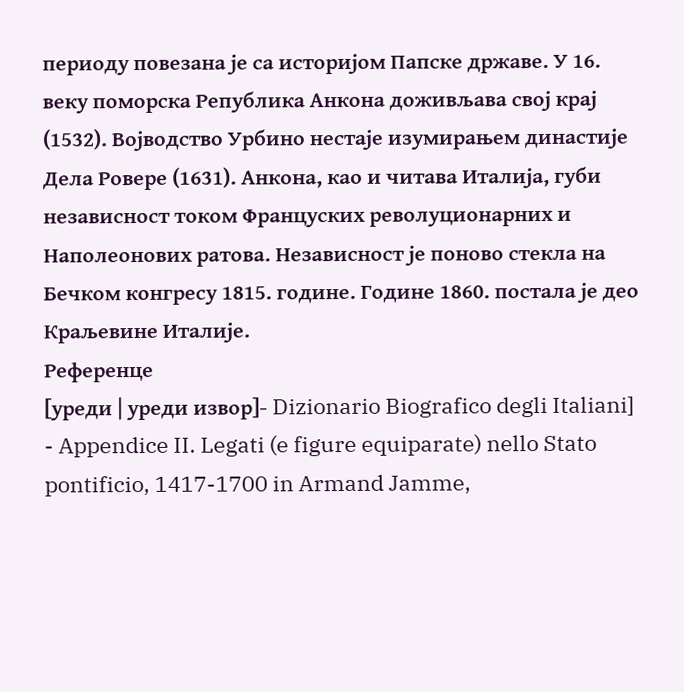периоду повезана је са историјом Папске државе. У 16. веку поморска Република Анкона доживљава свој крај (1532). Војводство Урбино нестаје изумирањем династије Дела Ровере (1631). Анкона, као и читава Италија, губи независност током Француских револуционарних и Наполеонових ратова. Независност је поново стекла на Бечком конгресу 1815. године. Године 1860. постала је део Краљевине Италије.
Референце
[уреди | уреди извор]- Dizionario Biografico degli Italiani]
- Appendice II. Legati (e figure equiparate) nello Stato pontificio, 1417-1700 in Armand Jamme,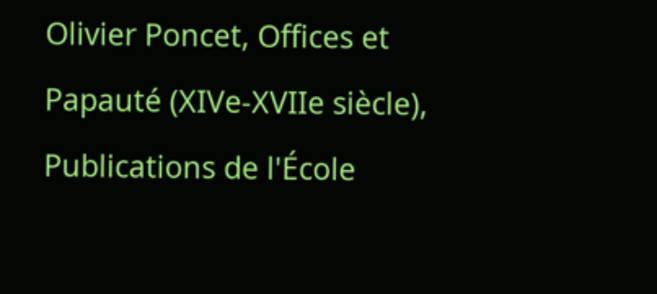Olivier Poncet, Offices et Papauté (XIVe-XVIIe siècle), Publications de l'École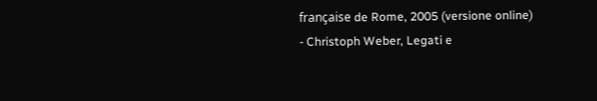française de Rome, 2005 (versione online)
- Christoph Weber, Legati e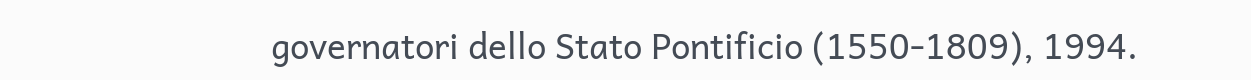governatori dello Stato Pontificio (1550-1809), 1994.